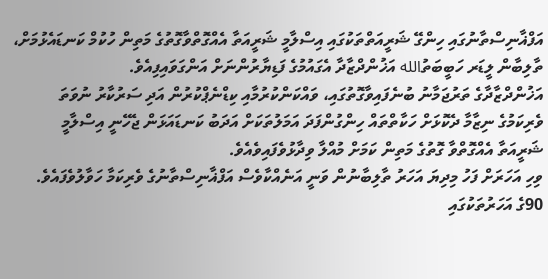އަފްޣާނިސްތާނުގައި ހިންގޭ ޝަރީއަތްތަކުގައި އިސްލާމީ ޝަރީއަތާ އެއްގޮތްވާގޮތުގެ މަތިން ހުކުމް ކަނޑައެޅުމަށް، ތާލިބާން ލީޑަރ ހަބީބަތުالله އަޚުންދްޒާދާ އެގައުމުގެ ފަޑިޔާރުންނަށް އަންގަވައިފިއެވެ.
އަޚުންދްޒާދާގެ ތަރުޖަމާނު ބުނެފައިވާގޮތުގައި، ވައްކަންކުރުމާއި ކިޑްނެޕްކުރުން އަދި ސަރުކާރު ނުވަތަ ވެރިކަމުގެ ނިޒާމާ ދެކޮޅަށް ހަކާތްތައް ހިންގުންފަދަ އަމަލުތަކަށް އަދަބު ކަނޑައަޅަން ޖެހޭނީ އިސްލާމީ ޝަރީއަތާ އެއްގޮތްވާ ގޮތުގެ މަތިން ކަމަށް މުއްލާ ވިދާޅުވެފައިވެއެވެ.
ވިހި އަހަރަށް ފަހު މިދިޔަ އަހަރު ތާލިބާނުން ވަނީ އަނެއްކާވެސް އަފްޣާނިސްތާނުގެ ވެރިކަމާ ހަވާލުވެފައެވެ.
90ގެ އަހަރުތަކުގައި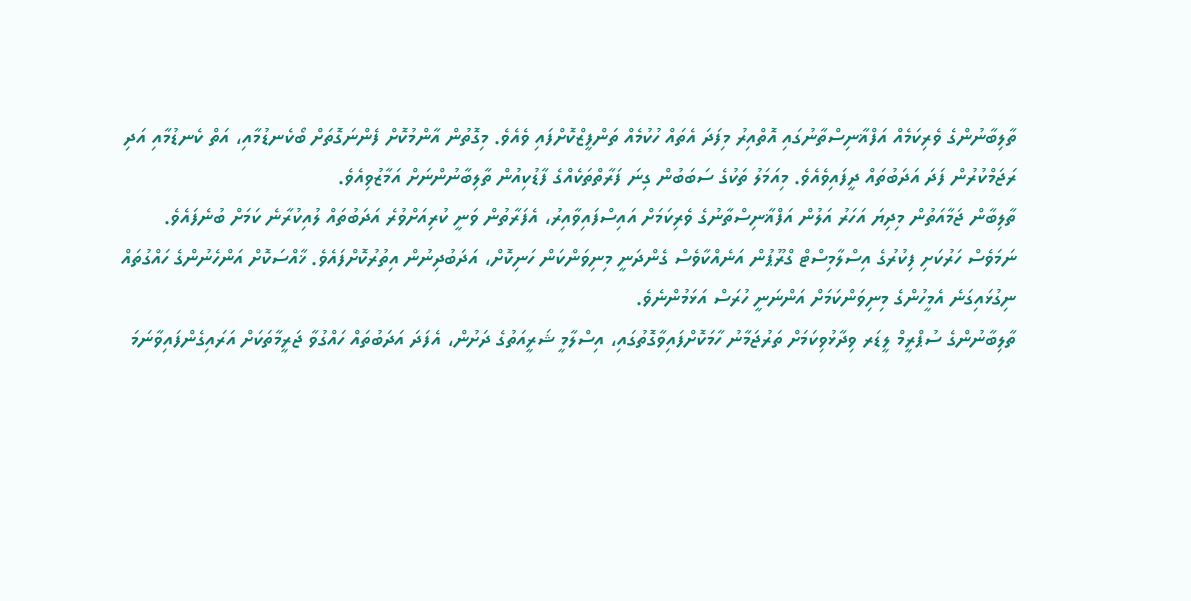ތާލިބާނުންގެ ވެރިކަމެއް އަފްޣާނިސްތާނުގައި އޮތްއިރު މިފަދަ އެތައް ހުކުމެއް ތަންފީޒްކޮށްފައި ވެއެވެ. މިގޮތުން އާންމުކޮށް ފެންނަގޮތަށް ބޯކެނޑުމާއި، އަތް ކެނޑުމާއި އަދި ރަޖަމްކުރުން ފަދަ އަދަބުތައް ދީފައިވެއެވެ. މިއަމަލު ތަކުގެ ސަބަބުން ގިނަ ފަރާތްތަކެއްގެ ފާޑުކިއުން ތާލިބާނުންނަށް އަމާޒުވިއެވެ.
ތާލިބާން ޖަމާއަތުން މިދިޔަ އަހަރު އަލުން އަފްޣާނިސްތާނުގެ ވެރިކަމަށް އައިސްފައިވާއިރު، އެފަރާތުން ވަނީ ކުރިއަށްވުރެ އަދަބުތައް ލުއިކުރާނެ ކަމަށް ބުނެފައެވެ. ނަމަވެސް ހަރުކަށި ފިކުރުގެ އިސްލާމިސްޓް ގްރޫޕުން އަނެއްކާވެސް ގެންދަނީ މިނިވަންކަން ހަނިކޮށް، އަދަބުދިނުން އިތުރުކޮށްފައެވެ. ޚާއްސަކޮށް އަންހެނުންގެ ހައްގުތައް ނިގުޅައިގަނެ އެމީހުންގެ މިނިވަންކަމަށް އަންނަނީ ހުރަސް އަޅަމުންނެވެ.
ތާލިބާނުންގެ ސުޕްރީމް ލީޑަރ ވިދާޅުވިކަމަށް ތަރުޖަމާނު ހާމަކޮށްފައިވާގޮތުގައި، އިސްލާމީ ޝަރީއަތުގެ ދަށުން، އެފަދަ އަދަބުތައް ހައްގުވާ ޖަރީމާތަކަށް އަރައިގެންފައިވާނަމަ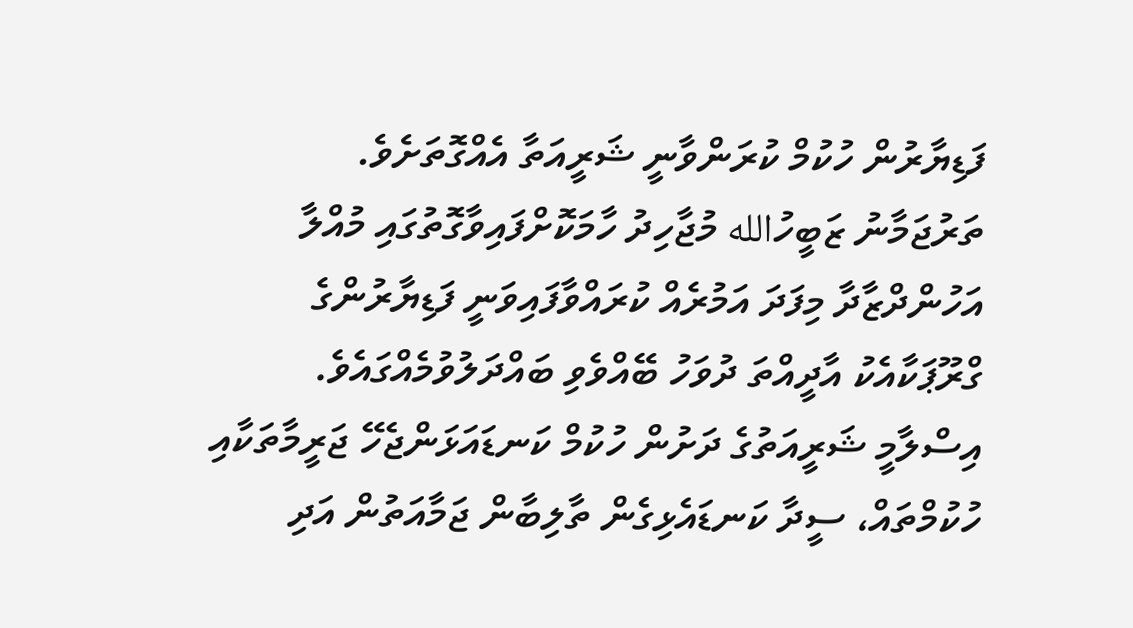ފަޑިޔާރުން ހުކުމް ކުރަންވާނީ ޝަރީއަތާ އެއްގޮތަށެވެ.
ތަރުޖަމާނު ޒަބީހުالله މުޖާހިދު ހާމަކޮށްފައިވާގޮތުގައި މުއްލާ އަހުންދްޒާދާ މިފަދަ އަމުރެއް ކުރައްވާފައިވަނީ ފަޑިޔާރުންގެ ގްރޫޕަކާއެކު އާދީއްތަ ދުވަހު ބޭއްވެވި ބައްދަލުވުމެއްގައެވެ.
އިސްލާމީ ޝަރީއަތުގެ ދަށުން ހުކުމް ކަނޑައަޅަންޖެހޭ ޖަރީމާތަކާއި ހުކުމްތައް، ސީދާ ކަނޑައެޅިގެން ތާލިބާން ޖަމާއަތުން އަދި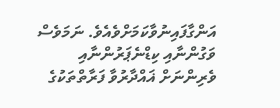އަންގާފައިނުވާކަމަށްވެއެވެ. ނަމަވެސް ވަގުންނާއި ކިޑްނެޕަރުންނާއި ވެރިންނަށް ޣައްދާރުވާ ފަރާތްތަކުގެ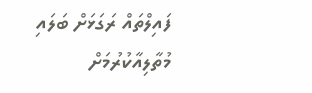ފައިލްތައް ރަގަޅަށް ބަލައި މުތާލިއާކުރުމަށް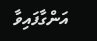އަންގާފައިވާ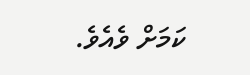ކަމަށް ވެއެވެ.